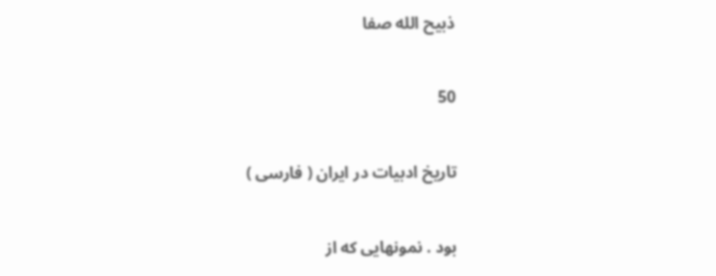ذبيح الله صفا

50

تاريخ ادبيات در ايران ( فارسى )

بود . نمونهايى كه از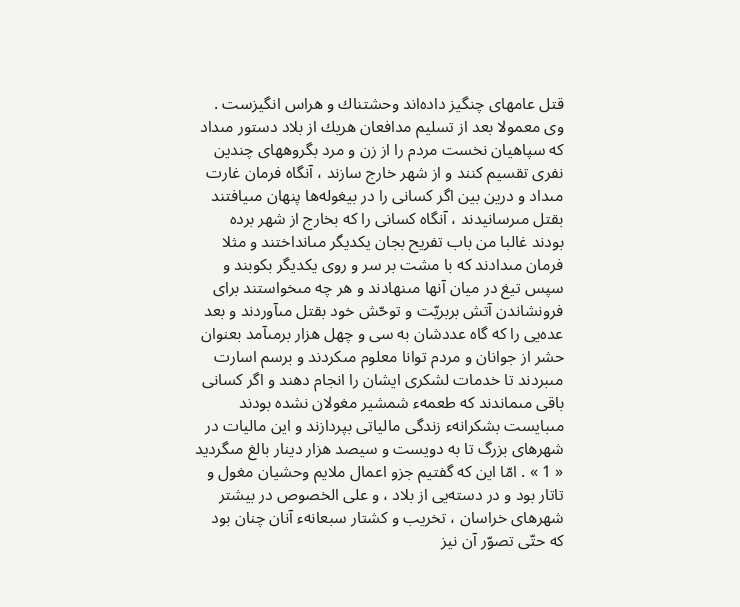قتل عامهاى چنگيز داده‌اند وحشتناك و هراس انگيزست . وى معمولا بعد از تسليم مدافعان هريك از بلاد دستور مىداد كه سپاهيان نخست مردم را از زن و مرد بگروههاى چندين نفرى تقسيم كنند و از شهر خارج سازند ، آنگاه فرمان غارت مىداد و درين بين اگر كسانى را در بيغوله‌ها پنهان مىيافتند بقتل مىرسانيدند ، آنگاه كسانى را كه بخارج از شهر برده بودند غالبا من باب تفريح بجان يكديگر مىانداختند و مثلا فرمان مىدادند كه با مشت بر سر و روى يكديگر بكوبند و سپس تيغ در ميان آنها مىنهادند و هر چه مىخواستند براى فرونشاندن آتش بربريّت و توحّش خود بقتل مىآوردند و بعد عده‌يى را كه گاه عددشان به سى و چهل هزار برمىآمد بعنوان حشر از جوانان و مردم توانا معلوم مىكردند و برسم اسارت مىبردند تا خدمات لشكرى ايشان را انجام دهند و اگر كسانى باقى مىماندند كه طعمهء شمشير مغولان نشده بودند مىبايست بشكرانهء زندگى مالياتى بپردازند و اين ماليات در شهرهاى بزرگ تا به دويست و سيصد هزار دينار بالغ مىگرديد « 1 » . امّا اين كه گفتيم جزو اعمال ملايم وحشيان مغول و تاتار بود و در دسته‌يى از بلاد ، و على الخصوص در بيشتر شهرهاى خراسان ، تخريب و كشتار سبعانهء آنان چنان بود كه حتّى تصوّر آن نيز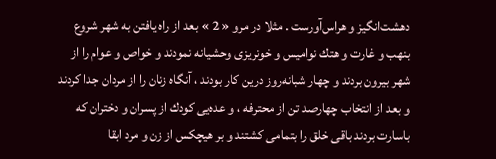دهشت‌انگيز و هراس‌آورست . مثلا در مرو « 2 » بعد از راه يافتن به شهر شروع بنهب و غارت و هتك نواميس و خونريزى وحشيانه نمودند و خواص و عوام را از شهر بيرون بردند و چهار شبانه‌روز درين كار بودند ، آنگاه زنان را از مردان جدا كردند و بعد از انتخاب چهارصد تن از محترفه ، و عده‌يى كودك از پسران و دختران كه باسارت بردند باقى خلق را بتمامى كشتند و بر هيچكس از زن و مرد ابقا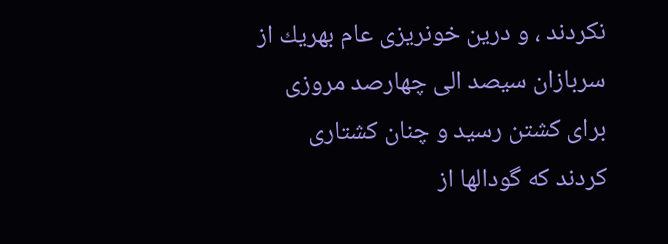نكردند ، و درين خونريزى عام بهريك از سربازان سيصد الى چهارصد مروزى براى كشتن رسيد و چنان كشتارى كردند كه گودالها از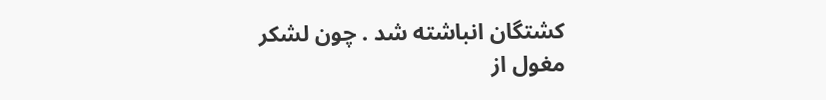كشتگان انباشته شد . چون لشكر مغول از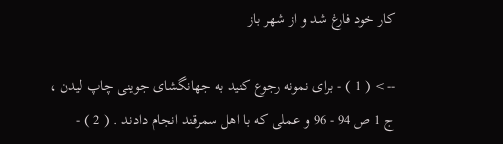كار خود فارغ شد و از شهر باز

--> ( 1 ) - براى نمونه رجوع كنيد به جهانگشاى جوينى چاپ ليدن ، ج 1 ص 94 - 96 و عملى كه با اهل سمرقند انجام دادند . ( 2 ) -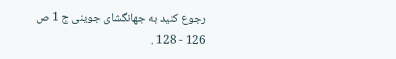رجوع كنيد به جهانگشاى جوينى ج 1 ص 126 - 128 .